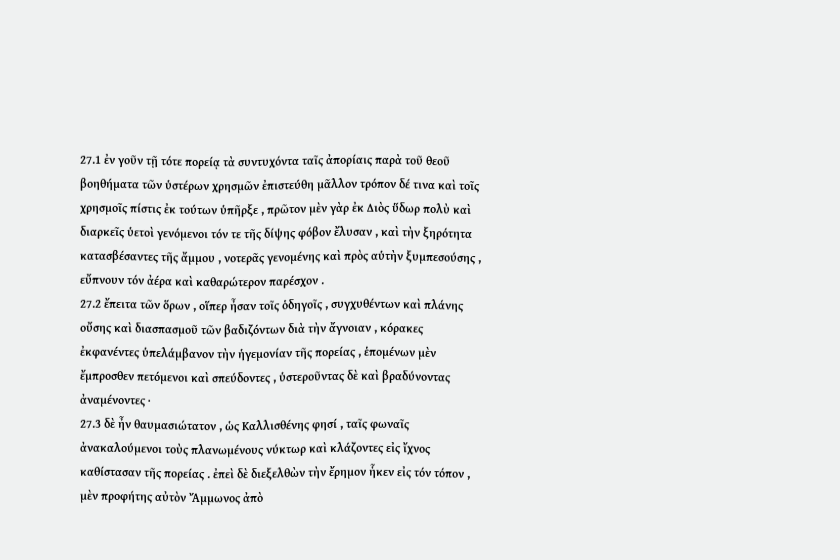27.1 ἐν γοῦν τῇ τότε πορείᾳ τὰ συντυχόντα ταῖς ἀπορίαις παρὰ τοῦ θεοῦ βοηθήματα τῶν ὑστέρων χρησμῶν ἐπιστεύθη μᾶλλον τρόπον δέ τινα καὶ τοῖς χρησμοῖς πίστις ἐκ τούτων ὑπῆρξε , πρῶτον μὲν γὰρ ἐκ Διὸς ὕδωρ πολὺ καὶ διαρκεῖς ὑετοὶ γενόμενοι τόν τε τῆς δίψης φόβον ἔλυσαν , καὶ τὴν ξηρότητα κατασβέσαντες τῆς ἄμμου , νοτερᾶς γενομένης καὶ πρὸς αὑτὴν ξυμπεσούσης , εὔπνουν τόν ἀέρα καὶ καθαρώτερον παρέσχον .
27.2 ἔπειτα τῶν ὅρων , οἵπερ ἦσαν τοῖς ὁδηγοῖς , συγχυθέντων καὶ πλάνης οὔσης καὶ διασπασμοῦ τῶν βαδιζόντων διὰ τὴν ἄγνοιαν , κόρακες ἐκφανέντες ὑπελάμβανον τὴν ἡγεμονίαν τῆς πορείας , ἑπομένων μὲν ἔμπροσθεν πετόμενοι καὶ σπεύδοντες , ὑστεροῦντας δὲ καὶ βραδύνοντας ἀναμένοντες ·
27.3 δὲ ἦν θαυμασιώτατον , ὡς Καλλισθένης φησί , ταῖς φωναῖς ἀνακαλούμενοι τοὺς πλανωμένους νύκτωρ καὶ κλάζοντες εἰς ἴχνος καθίστασαν τῆς πορείας . ἐπεὶ δὲ διεξελθὼν τὴν ἔρημον ἧκεν εἰς τόν τόπον , μὲν προφήτης αὐτὸν Ἄμμωνος ἀπὸ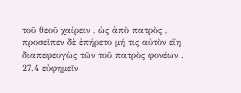τοῦ θεοῦ χαίρειν , ὡς ἀπὸ πατρὸς , προσεῖπεν δὲ ἐπήρετο μή τις αὐτὸν εἴη διαπεφευγὼς τῶν τοῦ πατρὸς φονέων .
27.4 εὐφημεῖν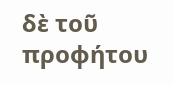δὲ τοῦ προφήτου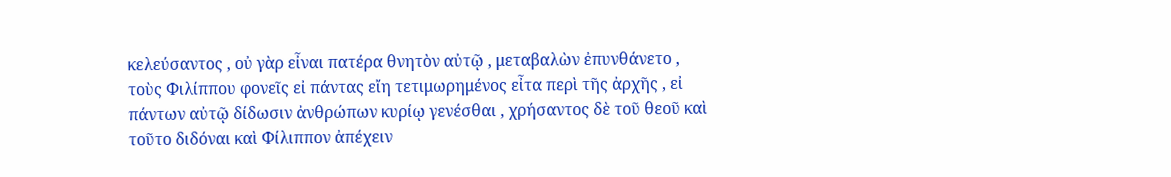κελεύσαντος , οὐ γὰρ εἶναι πατέρα θνητὸν αὐτῷ , μεταβαλὼν ἐπυνθάνετο , τοὺς Φιλίππου φονεῖς εἰ πάντας εἴη τετιμωρημένος εἶτα περὶ τῆς ἀρχῆς , εἰ πάντων αὐτῷ δίδωσιν ἀνθρώπων κυρίῳ γενέσθαι , χρήσαντος δὲ τοῦ θεοῦ καὶ τοῦτο διδόναι καὶ Φίλιππον ἀπέχειν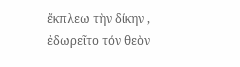ἔκπλεω τὴν δίκην , ἐδωρεῖτο τόν θεὸν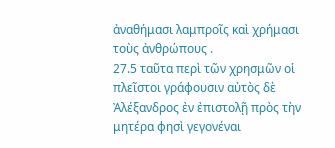ἀναθήμασι λαμπροῖς καὶ χρήμασι τοὺς ἀνθρώπους .
27.5 ταῦτα περὶ τῶν χρησμῶν οἱ πλεῖστοι γράφουσιν αὐτὸς δὲ Ἀλέξανδρος ἐν ἐπιστολῇ πρὸς τὴν μητέρα φησὶ γεγονέναι